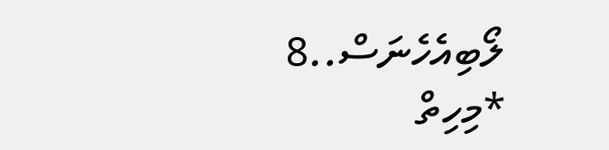ލޯބިއެހެނަސް..8
*މިހިތް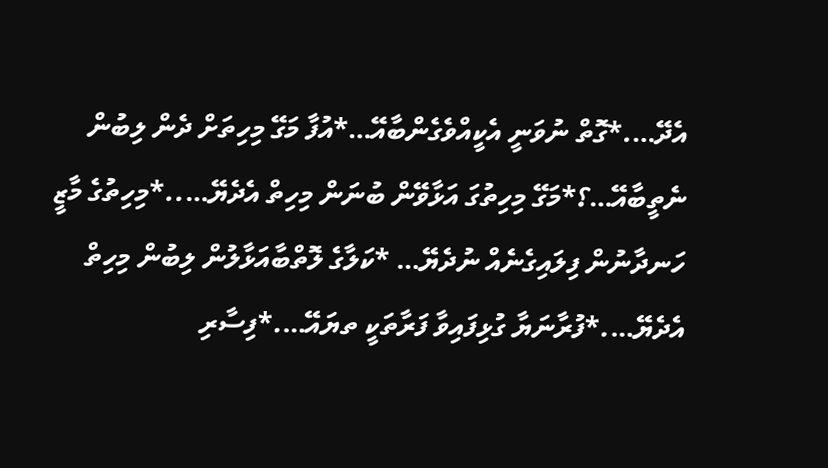އެދޭ….*ގޮތް ނުވަނީ އެކީއްވެގެންބާއޭ…*އުފާ މަގޭ މިހިތަށް ދެން ލިބުން ނެތީބާއޭ…؟*މަގޭ މިހިތުގަ އަޅާވޭން ބުނަން މިހިތް އެދެޔޭ…..*މިހިތުގެ މާޒީ ހަނދާނުން ފިލައިގެނެއް ނުދެޔޭ… *ކަލާގެ ލޮތްބާއަޅާލުން ލިބުން މިހިތް އެދެޔޭ….*ފުރާނަޔާ ގުޅިފައިވާ ފަރާތަކީ ތޔައޭ….*ފިސާރި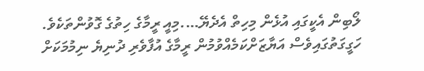ލޯބިން އެކީގައި އުޅެން މިހިތް އެދެޔޭ….މިއީ ރީމާގެ ހިތުގެ ގޮވުންތަކެވެ. ހަގީގަތުގައިވެސް އަޔާޒަށްކަމެއްވުމުން ރީމާގެ އުފާވެރި ދުނިޔެ ނިމުމަކަށް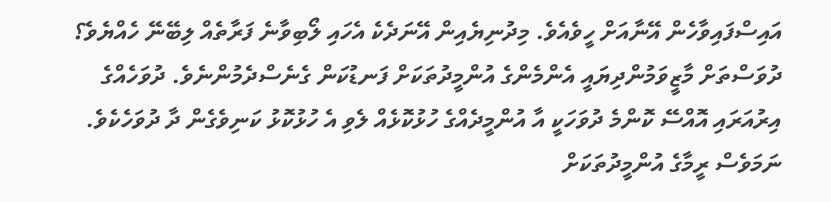އައިސްފައިވާހެން އޭނާއަށް ހީވެއެވެ. މިދުނިޔެއިން އޭނަދެކެ އެހައި ލޯބިވާނެ ފަރާތެއް ލިބޭނޭ ހެއްޔެވެ؟
ދުވަސްތަށް މާޒީވަމުންދިޔައީ އެންމެންގެ އުންމީދުތަކަށް ފަނޑުކަން ގެނެސްދެމުންނެވެ. ދުވަހެއްގެ އިރުއަރައި އޮއްސޭ ކޮންމެ ދުވަހަކީ އާ އުންމީދެއްގެ ހުޅުކޮޅެއް ލެވި އެ ހުޅުކޮޅު ކަނިވެގެން ދާ ދުވަހެކެވެ. ނަމަވެސް ރީމާގެ އުންމީދުތަކަށް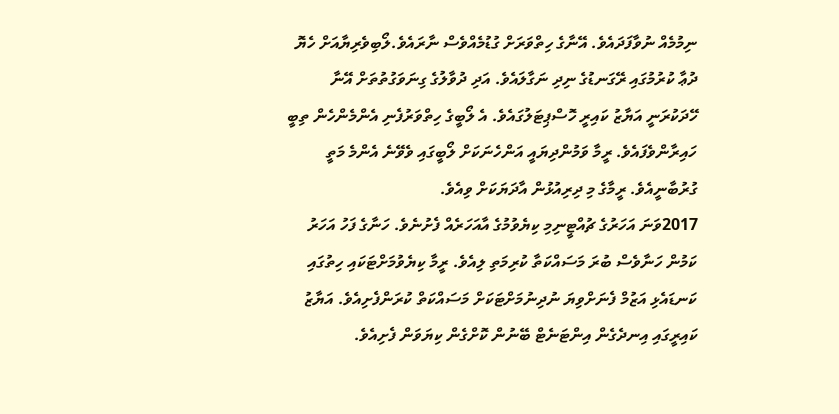ނިމުމެއް ނުވާފަދައެވެ. އޭނާގެ ހިތްވަރަށް ގުޑުމެއްވެސް ނާރައެވެ.ލޯބިވެރިޔާއަށް ހެޔޮ ދުޢާ ކުރުމުގައި ރޭގަނޑުގެ ނިދި ނަގާލައެވެ. އަދި ދުވާލުގެ ގިނަވަގުތުތަށް އޭނާ ހޭދަކުރަނީ އަޔާޒު ކައިރީ ހޮސްޕިޓަލުގައެވެ. އެ ލޯބީގެ ހިތްވަރުފެނި އެންމެންހެން ތިބީ ހައިރާންވެފައެވެ. ރީމާ ވަމުންދިޔައީ އަންހެނަކަށް ލޯބީގައި ވެވޭނެ އެންމެ މަތީ ގުރުބާނީއެވެ. ރީމާގެ މި ދިރިއުޅުން އާދަޔަކަށް ވިއެވެ.
2017ވަނަ އަހަރުގެ ޗުއްޓީނިމި ކިޔެވުމުގެ އާއަހަރެއް ފެށުނެވެ. ހަނާގެ ފަހު އަހަރު ކަމުން ހަނާވެސް ބުރަ މަސައްކަތާ ކުރިމަތި ލިއެވެ. ރީމާ ކިޔެވުމަށްޓަކައި ހިތުގައި ކަނޑައެޅި އަޒުމް ފެނަށްވިޔަ ނުދިނުމަށްޓަކަށް މަސައްކަތް ކުރަންފެށިއެވެ. އަޔާޒު ކައިރީގައި އިނދެގެން އިންޓަނެޓް ބޭނުން ކޮށްގެން ކިޔަވަން ފެށިއެވެ.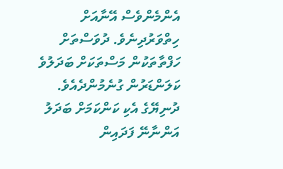އެންމެންވެސް އޭނާއަށް ހިތްވަރުދިނެވެ. ދުވަސްތަށް ހަފްތާތަކުން މަސްތަކަށް ބަދަލުވެ ކަލަންޑަރުން ގުނެމުންދެއެވެ.
ދުނިޔޭގެ އެކި ކަންކަމަށް ބަދަލު އަންނާނޭ ފަދައިން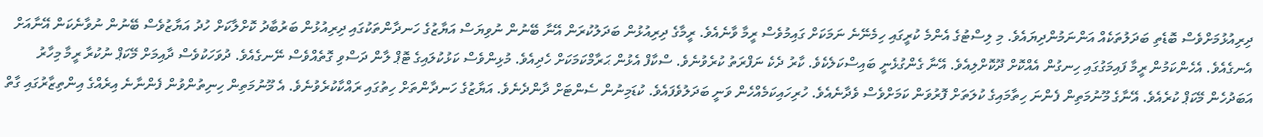ދިރިއުޅުމަށްވެސް ބޮޑެތި ބަދަލުތަކެއް އަންނަމުންދިޔައެވެ. މި ލިސްޓުގެ އެންމެ ކުރީގައި ހިމެނޭނެ ނަމަކަށް ގައިމުވެސް ރީމާ ވާނެއެވެ. ރީމާގެ ދިރިއުޅުން ބަދަލުކުރަން އޭނާ ބޭނުން ނުވިޔަސް އަޔާޒުގެ ހަނދާންތަކުގައި ދިރިއުޅުން ބަރުބާދު ކޮށްލާކަށް ހުދު އަޔާޒުވެސް ބޭނުން ނުވާނެކަން އޭނާއަށް އެނގެއެވެ. އެހެންކަމުން ރީމާ ފައިމަގުގައި ހިނގުން އެއްކޮށް ދޫކޮށްލިއެވެ. އޭނާ ގެންގުޅެނީ ބައިސްކަލެކެވެ. ކާރު ދެކެ ނަފްރަތު ކުރެވުނެވެ. ސްކާފް އެޅުން ޙަރާމްކަމަކަށް ހެދިއެވެ. މުޅިންވެސް ކަޅުކުލައިގެ ޓޮޕް ލާން ދަސްވި ގޮތެއްވެސް ނޭނގެއެވެ. ދުވަހަކުވެސް ދާއިމަށް މޭކަޕް ނުކުރާ ރީމާ މިހާރު އަބަދުހެން މޭކަޕް ކުރެއެވެ. އޭނާގެ މޫނުމަތިން ފެންނަ ހިތާމައިގެ ކުލަތަށް ފޮރުވަން ކަމަށްވެސް ވެދާނެއެވެ. ހުރިހައިކަމެއްހެން ވަނީ ބަދަލުވެފައެވެ. ކުޑަމިނުން ސެންޓަށް ދާންދެނެވެ. އަޔާޒުގެ ހަނދާންތަށް ހިތުގައި ރައްކާކުރެވުނެވެ. އެ މޫނުމަތިން ހިނިތުންވުން ފެންނާނެ އިރެއްގެ އިންތިޒާރުގައި ގާތް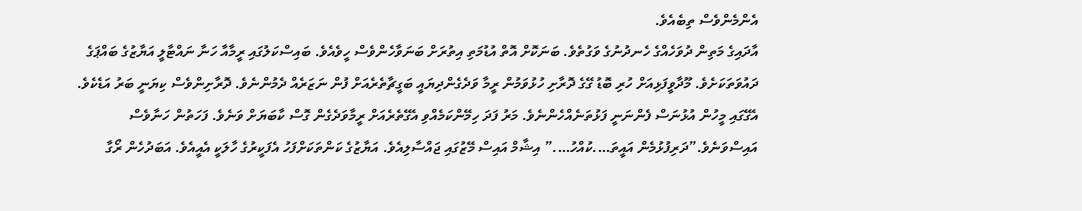އެންމެންވެސް ތިބެއެވެ.
އާދައިގެ މަތިން ދުވަހެއްގެ ހެނދުނުގެ ވަގުތެވެ. ބަނަކޮށް އޮތް އުޑުމަތި އިތުރަށް ބަނަވާހެންވެސް ހީވެއެވެ. ބައިސްކަލުގައި ރީމާއާ ހަނާ ނައްޓާލީ އަޔާޒުގެ ބައްޕަގެ ދައުވަތަކަށެވެ. މޫދާވީފަޅިއަށް ހުރި ބޮޑު ގޭގެ ދޮރާށި ހުޅުވަމުން ރީމާ ވަދެގެންދިޔައީ ބަގީޗާތެރެއަށް ފުން ނަޒަރެއް ދެމުންނެވެ. ދޮރާށިންވެސް ކިޔަނީ ބަރު އަޑެކެވެ. އެގޭގައި މީހުން އުޅުނަސް ފެންނަނީ ފަޅުތަނެއްހެންނެވެ. މަރު ފަދަ ހިމޭންކަމެއްވި އެގޭތެރެއަށް ރީމާވަދެގެން ގޮސް ކާބަޔަށް ވަނެވެ. ފަހަތުން ހަނާވެސް އައިސްވަނެވެ.”ދަރިފުޅުމެން އައީތަ….ކުއްހު….” އިޝާމް އައިސް މޭޒުގައި ޖައްސާލިއެވެ. އަޔާޒުގެ ކަންތަކަށްފަހު އެފަކީރުގެ ހާލަކީ އެއީއެވެ. އަބަދުހެން ރޯގާ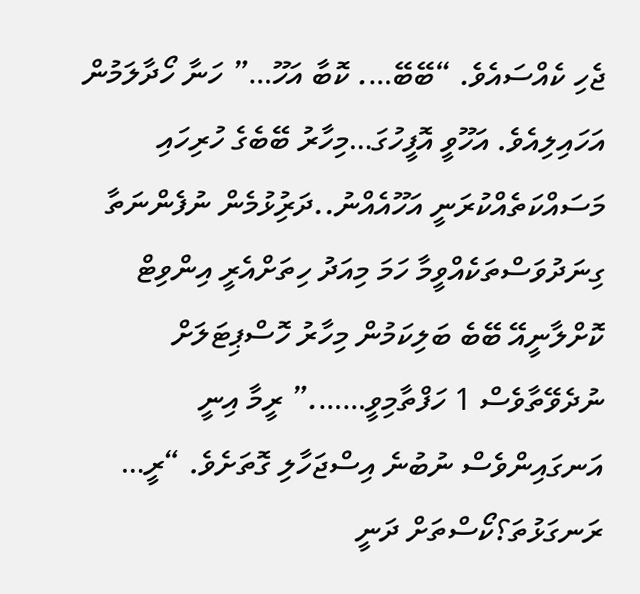ޖެހި ކެއްސައެވެ. “ބޭބޭ…. ކޮބާ އަހޫ…” ހަނާ ހޯދާލަމުން އަހައިލިއެވެ. އަހޫވީ އޮފީހުގަ…މިހާރު ބޭބެގެ ހުރިހައި މަސައްކަތެއްކުރަނީ އަހޫއެއްނު..ދަރިުޅުމެން ނުފެންނަތާ ގިނަދުވަސްތަކެއްވީމާ ހަމަ މިއަދު ހިތަށްއެރީ އިންވިޓް ކޮށްލާނީއޭ ބޭބެ ބަލިކަމުން މިހާރު ހޮސްޕިޓަލަށް ނުދެވޭތާވެސް 1 ހަފްތާމިވީ…….” ރީމާ އިނީ އަނގައިންވެސް ނުބުނެ އިސްޖަހާލި ގޮތަށެވެ. “ރީ… ރަނގަޅުތަ؟ކޯސްތަށް ދަނީ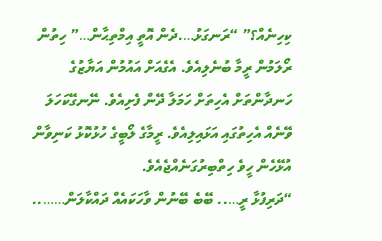ކިހިނެއް؟” “ރަނގަޅު….ދެން އޮތީ އިމްތިޙާން…” ހިތުން ރޯލަމުން ރީމާ ބުނެލިއެވެ. އެގެއަށް އައުމުން އަޔާޒުގެ ހަނދާންތަށް އެހިތަށް ހަމަލާ ދޭން ފެށިއެވެ. ނޭނގޭކަހަލަ ވޭނެއް އެހިތުގައި އަޅައިލިއެވެ. ރީމާގެ ލޯބީގެ ހުޅުކޮޅު ކަނިވާން އުޅޭހެން ހީވެ ހިތްބިރުގަނެއްޖެއެވެ.
“ދަރިފުޅާ ރީ….. ބޭބެ ބޭނުން ވާހަކައެއް ދައްކާލަން……..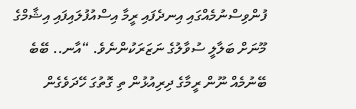ފުންވިސްނުމެއްގައި އިނދެފައި ރީމާ އިސްއުފުލައިފައި އިޝާމްގެ މޫނަށް ބަލާލީ ސުވާލުގެ ނަޒަރަކުންނެވެ. “އާނ.. ބޭބެ ބޭނުމެއް ނޫން ރީމާގެ ދިރިއުޅުން ތި ގޮތުގަ ހޭދަވެގެން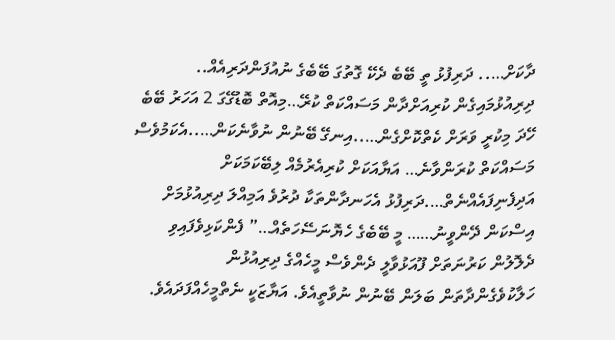ދާކަށް….. ދަރިފުޅު ތީ ބޭބެ ދެކޭ ގޮތުގަ ބޭބެގެ ނުއުފަންދަރިއެއް.. ދިރިއުޅުމައިގެން ކުރިއަށްދާން މަސައްކަތް ކުރޭ…މިއޮތް ބޮޑުގޭގަ 2 އަހަރު ބޭބެ ހޭދަ މިކުރީ ވަރަށް ކެތްކޮށްގެން…..އިނގޭ ބޭނުން ނުވާނެކަން…..އެކަމުވެސް މަސައްކަތް ކުރަންވާނެ… އަޔާއަކަށް ކުރިއެރުމެއް ލިބޭކަމަކަށް އަދިފެނިފައެއްނެތް….ދަރިފުޅު އެހަނދާންތަކާ ދުރުވެ އަމިއްލަ ދިރިއުޅުމަށް އިސްކަން ދޭންވީނު…… މީ ބޭބެގެ ހެޔޮނަސޭހަތެއް…” ފެންކަޅިވެފައިވި ދެލޮލުން ކަރުނަތަށް ފޫއަޅުވާލީ ދެންވެސް މީހެއްގެ ދިރިއުޅުން ހަލާކުވެގެންދާތަން ބަލަން ބޭނުން ނުވާތީއެވެ. އަޔާޒަކީ ނެތްމީހެއްފަދައެވެ.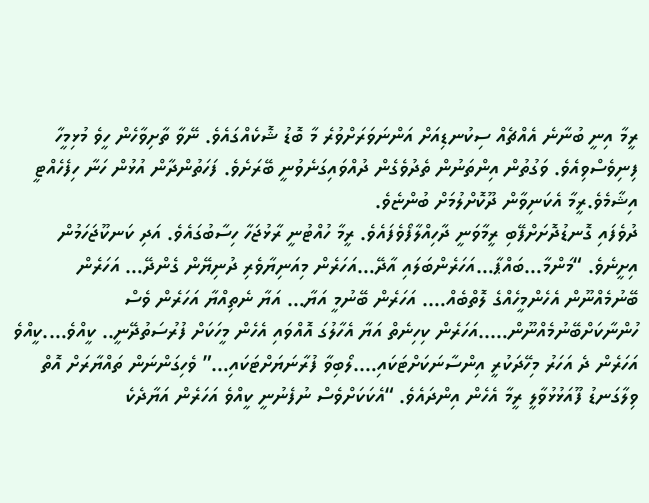ރީމާ އިނީ ބުނާނެ އެއްޗެއް ސިކުނޑިއަށް އަންނަވަރަށްވުރެ މާ ބޮޑު ޝޮކެއްގައެވެ. ނޭވާ ތާށިވާހެން ހީވެ މުޅިމީހާ ފިނިވެސްވިއެވެ. ވަގުތުން އިންތަނުން ތެދުވެގެން ދުއްވައިގަނެވުނީ ބޭރަށެވެ. ފަހަތުންދާން އުޅުން ހަނާ ހިފެހެއްޓީ އިޝާމެވެ.ރީމާ އެކަނިވާން ދޫކޮށްލުމަށް ބުންޏެވެ.
ދުވެފައި ގޮނޑުދޮށަށްފޭބި ރީމާވަނީ ދާހިއްލާފޯވެފައެވެ. ރީމާ ހުއްޓުނީ ރާޅުޖަހާ ހިސާބުގައެވެ. އަދި ކަނކޫޖަހަމުން އިށީނެވެ. “މަންމާ…ބައްޕާ…އަހަރެންބަލައި އާދޭ…އަހަރެން މިއަނިޔާވެރި ދުނިޔޭން ގެންދޭ… އަހަރެން ބޭނުމެއްނޫން އެހެންމީހެއްގެ ލޮތްބެއް…. އަހަރެން ބޭނުމީ އަޔާ… އަޔާ ނެތިއްޔާ އަހަރެން ވެސް ހުންނާކަށްބޭނުމެއްނޫން…..އަހަރެން ކިހިނެތް އަޔާ އެހާލުގަ އޮއްވައި އެހެން މީހަކަށް ފުރުސަތުދޭނީ.. ކީއްވެ….ކީއްވެ އަހަރެން ދެ އަހަރު މިހޭދަކުރީ އިންސާނަކަށްޓަކައި….ލޯބިވާ ފުރާނަޔަށްޓަކައި…” ވެހިގަންނަން ތައްޔާރަށް އޮތް ވިލާގަނޑު ފޫއަޅުޅުވާލީ ރީމާ އެހެން އިންދައެވެ. “އެކަކަށްވެސް ނުފެނުނީ ކީއްވެ އަހަރެން އަޔާދެކެ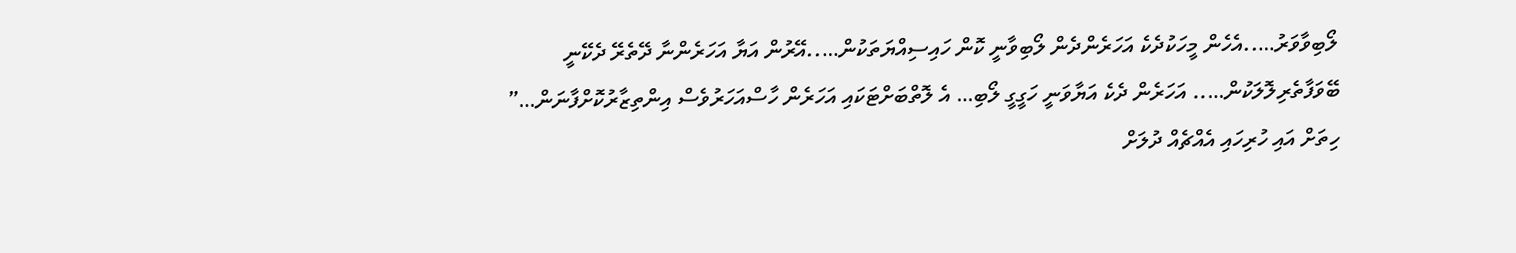ލޯބިވާވަރު…..އެހެން މީހަކުދެކެ އަހަރެންދެން ލޯބިވާނީ ކޮން ހައިސިއްޔަތަކުން…..އޭރުން އަޔާ އަހަރެންނާ ދޭތެރޭ ދެކޭނީ ބޭވަފާތެރިލޮލަކުން….. އަހަރެން ދެކެ އަޔާވަނީ ހަގީގީ ލޯބި… އެ ލޮތްބަށްޓަކައި އަހަރެން ހާސްއަހަރުވެސް އިންތިޒާރުކޮށްފާނަން…” ހިތަށް އައި ހުރިހައި އެއްޗެއް ދުލަށް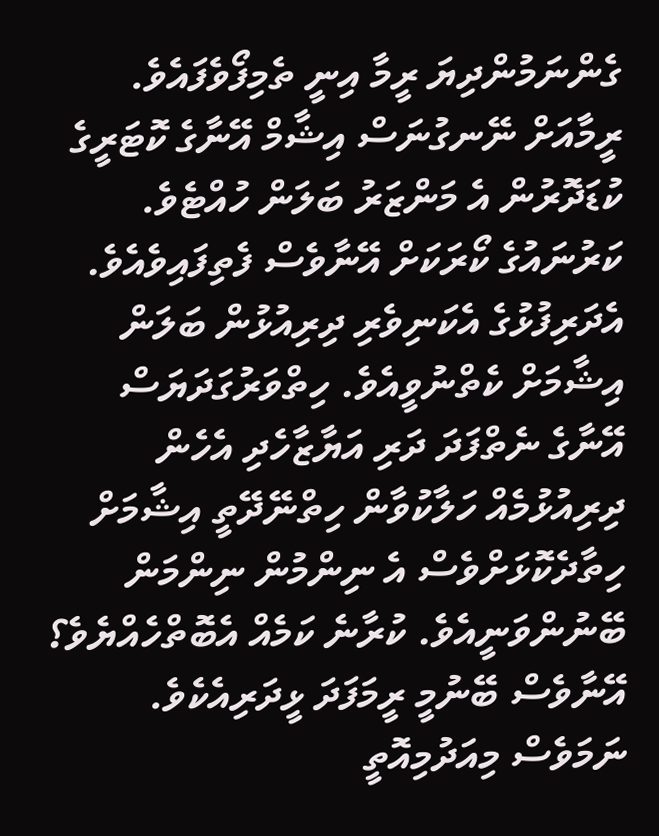ގެންނަމުންދިޔަ ރީމާ އިނީ ތެމިފޯވެފައެވެ.
ރީމާއަށް ނޭނގުނަސް އިޝާމް އޭނާގެ ކޮޓަރީގެ ކުޑަދޮރުން އެ މަންޒަރު ބަލަން ހުއްޓެވެ. ކަރުނައުގެ ކޯރަކަށް އޭނާވެސް ފެތިފައިވެއެވެ. އެދަރިފުޅުގެ އެކަނިވެރި ދިރިއުޅުން ބަލަން އިޝާމަށް ކެތްނުވީއެވެ. ހިތްވަރުގަދަޔަސް އޭނާގެ ނެތްފަދަ ދަރި އަޔާޒާހެދި އެހެން ދިރިއުޅުމެއް ހަލާކުވާން ހިތްނޭދޭތީ އިޝާމަށް ހިތާދެކޮޅަށްވެސް އެ ނިންމުން ނިންމަން ބޭނުންވަނީއެވެ. ކުރާނެ ކަމެއް އެބޮތްހެއްޔެވެ؟ އޭނާވެސް ބޭނުމީ ރީމަފަދަ ޅީދަރިއެކެވެ. ނަމަވެސް މިއަދުމިއޮތީ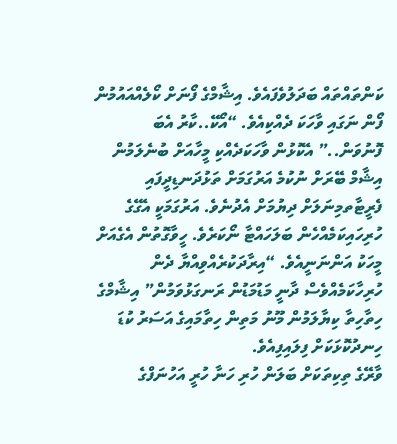ކަންތައްތައް ބަދަލުވެފައެވެ. އިޝާމްގެ ފޯނަށް ކޯލެއްއައުމުން ފޯން ނަގައި ވާހަކަ ދެއްކިއެވެ. “އޯކޭ..ކާރު އެބަ ފޮނުވަން..” އެކޮޅުން ވާހަކަދެއްކި މީހާއަށް ބުނެލަމުން އިޝާމް ބޭރަށް ނުކުމެ އަރުގަމަށް ތަޅުދަނޑިދީފައި ފެރީޓާތމިނަލަށް ދިޔުމަށް އެދުނެވެ. އަރުގަމަކީ އެގޭގެ ހުރިހައިކަމެއްހެން ބަލަހައްޓާ ނޯކަރެވެ. ހީވާގޮތުން އެގެއަށް މީހަކު އަންނަނީއެވެ. “އިރާދަކުރެއްވިއްޔާ ދެން ހުރިހާކަމެއްވެސް ދާނީ މަޑުމަޑުން ރަނގަޅުވަމުން” އިޝާމްގެ ހިތާހިތާ ކިޔާލަމުން މޫނު މަތިން ހިތާމައިގެ އަސަރު ކުޑަ ހިނދުކޮޅަކަށް ފިލައިފިއެވެ.
ވާރޭގެ ތިކިތަކަށް ބަލަން ހުރި ހަނާ ހުރީ އަހުނަފްގެ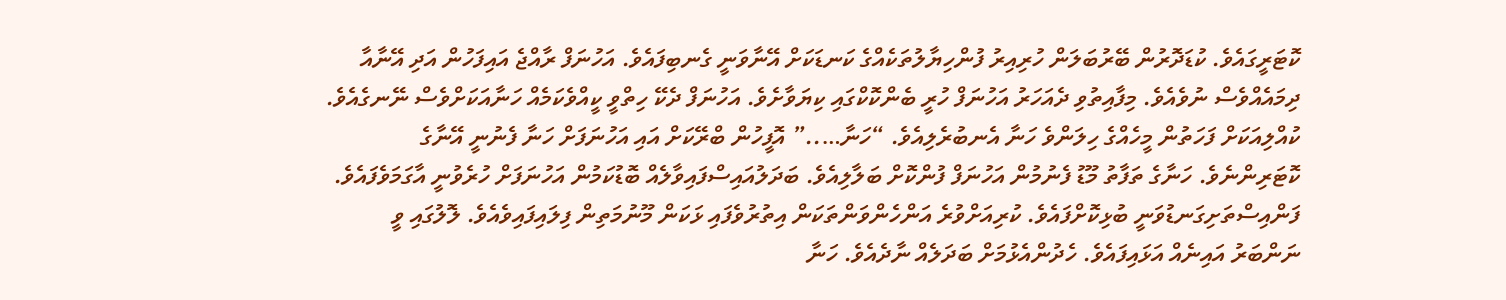ކޮޓަރީގައެވެ. ކުޑަދޮރުން ބޭރުބަލަން ހުރިއިރު ފުންހިޔާލުތަކެއްގެ ކަނޑަކަށް އޭނާވަނީ ގެނބިފައެވެ. އަހުނަފް ރާއްޖެ އައިފަހުން އަދި އޭނާއާ ދިމައެއްވެސް ނުވެއެވެ. މިފާއިތުވި ދެއަހަރު އަހުނަފް ހުރީ ބެންކޮކްގައި ކިޔަވާށެވެ. އަހުނަފް ދެކޭ ހިތްވީ ކީއްވެކަމެއް ހަނާއަކަށްވެސް ނޭނގެއެވެ. ކުއްލިއަކަށް ފަހަތުން މީހެއްގެ ހިލަންވެ ހަނާ އެނބުރެލިއެވެ. “ހަނާ…..” އޮފީހުން ބްރޭކަށް އައި އަހުނަފަށް ހަނާ ފެނުނީ އޭނާގެ ކޮޓަރިންނެވެ. ހަނާގެ ތަފާތު މޫޑު ފެނުމުން އަހުނަފް ފުންކޮށް ބަލާލިއެވެ. ބަދަލުއައިސްފައިވާލެއް ބޮޑުކަމުން އަހުނަފަށް ހުރެވުނީ އާގަމަވެފައެވެ. ފަންއިސްތަށިގަނޑުވަނީ ބުޅިކޮށްފައެވެ. ކުރިއަށްވުރެ އަންހެންވަންތަކަން އިތުރުވެފައި ޅަކަން މޫނުމަތިން ފިލައިފައިވެއެވެ. ލޮލުގައި ވީ ނަންބަރު އައިނެއް އަޅައިފައެވެ. ހެދުންއެޅުމަށް ބަދަލެއް ނާދެއެވެ. ހަނާ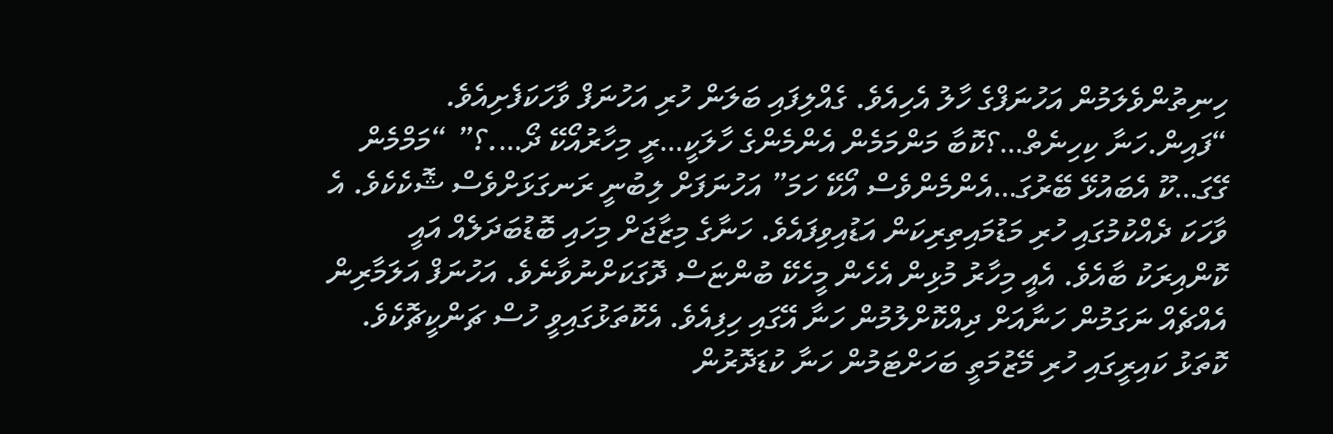ހިނިތުންވެލަމުން އަހުނަފްގެ ހާލު އެހިއެވެ. ގެއްލިފައި ބަލަން ހުރި އަހުނަފް ވާހަކަފެށިއެވެ. “ފައިން.ހަނާ ކިހިނެތް…؟ކޮބާ މަންމަމެން އެންމެންގެ ހާލަކީ…ރީ މިހާރުއޯކޭ ދޯ….؟” “މަމްމެން ގޭގަ…ކޫ އެބައުޅޭ ބޭރުގަ…އެންމެންވެސް އޯކޭ ހަމަ” އަހުނަފަށް ލިބުނީ ރަނގަޅަށްވެސް ޝޮކެކެވެ. އެ ވާހަކަ ދެއްކުމުގައި ހުރި މަޑުމައިތިރިކަން އަޑުއިވިފައެވެ. ހަނާގެ މިޒާޖަށް މިހައި ބޮޑުބަދަލެއް އައީ ކޮންއިރަކު ބާއެވެ. އެއީ މިހާރު މުޅިން އެހެން މީހެކޭ ބުންޏަސް ދޮގަކަށްނުވާނެވެ. އަހުނަފް އަލަމާރިން އެއްޗެއް ނަގަމުން ހަނާއަށް ދިއްކޮށްލުމުން ހަނާ އޭގައި ހިފިއެވެ. އެކޮތަޅުގައިވީ ހުސް ޗަންކީޗޮކެވެ. ކޮތަޅު ކައިރީގައި ހުރި މޭޒުމަތީ ބަހަށްޓަމުން ހަނާ ކުޑަދޮރުން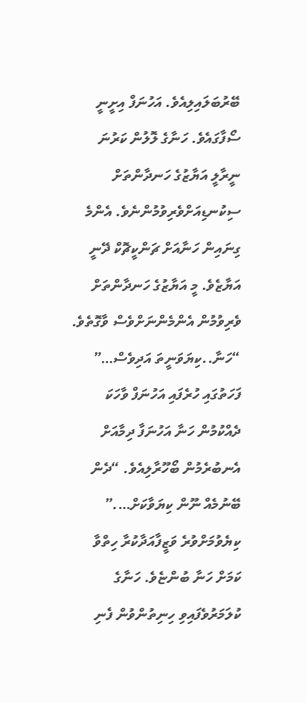ބޭރުބަލައިލިއެވެ. އަހުނަފް އިށީނީ ސޯފާގައެވެ. ހަނާގެ ލޮލުން ކަރުނަ ނީރާލީ އަޔާޒުގެ ހަނދާންތަށް ސިކުނޑިއަށްވެރިވުމުންނެވެ. އެންމެ ގިނައިން ހަނާއަށް ޗަންކީޗޮކް ދޭނީ އަޔާޒެވެ. މީ އަޔާޒުގެ ހަނދާންތަށް ވެރިވުމުން އެންމެންނަށްވެސް ވާގޮތެވެ. “ހަނާ..ކިޔަވަނީތަ އަދިވެސް…” ފަހަތުގައި ހުރެފައި އަހުނަފް ވާހަކަ ދެއްކުމުން ހަނާ އަހުނަފާ ދިމާއަށް އެނބުރެމުން ބޯހޫރާލިއެވެ. “ދެން ބޭނުމެއް ނޫން ކިޔަވާކަށް….” ކިޔެވުމަށްވުރެ ވަޒީފާއަދާކުރާ ހިތްވާ ކަމަށް ހަނާ ބުންޏެވެ. ހަނާގެ ކުލަމަރުވެފައިވި ހިނިތުންވުން ފެނި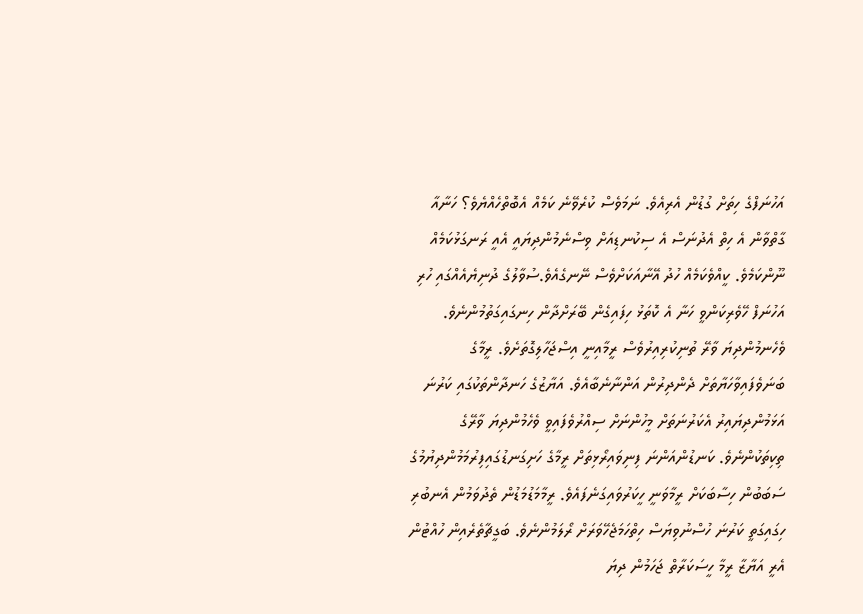އަހުނަފްގެ ހިތަށް ގުޑުން އެރިއެވެ. ނަމަވެސް ކުރެވޭނެ ކަމެއް އެބޮތްހެއްޔެވެ؟ ހަނާއާ ގާތްވާން އެ ހިތް އެދުނަސް އެ ސިކުނޑިއަށް ވިސްނެމުންދިޔައީ އެއީ ރަނގަޅުކަމެއް ނޫންކަމެވެ. ކީއްވެކަމެއް ހުދު އޭނާއަކަށްވެސް ނޭނގެއެވެ.ސުވާލުގެ ދުނިޔެއެއްގައި ހުރި އަހުނަފް ހޭވެރިކަންވީ ހަނާ އެ ކޮތަޅު ހިފައިގެން ބޭރަށްދާން ހިނގައިގަތުމުންނެވެ.
ވެހެނމުންދިޔަ ވާރޭ ތުނިކުރިއިރުވެސް ރީމާއިނީ އިސްޖަހާލިގޮތަށެވެ. ރީމާގެ ބަނަވެފައިވާހަޔާތަށް ދެންދިރުން އަންނާނެބާއެވެ. އަޔާޒުގެ ހަނދާންތަކުގައި ކަރުނަ އަޅަމުންދިޔައިރު އެކަރުނަތަށް މީހުންނަށް ސިއްރުވެފައިވީ ވެހެމުންދިޔަ ވާރޭގެ ތިކިތަކުންނެވެ. ކަނޑުންއަންނަ ފިނިވައިރޯޅިތަށް ރީމާގެ ހަށިގަނޑުގައިފިރުމަމުންދިޔުމުގެ ސަބަބުން ހިސާބަކަށް ރީމާވަނީ ހީކަރުވައިގަނެފައެވެ. ރީމާމަޑުމަޑުން ތެދުވަމުން އެނބުރި ހިގައިގަތީ ކަރުނަ ހުސްނުވިޔަސް ހިތްހަމަޖެހޭވަރަށް ރޯލަމުންނެވެ. ބަގީޗާތެރެއިން ހުއްޓުން އެރީ އަޔާޒާ ރީމާ ހީސަކަރާތް ޖަހަމުން ދިޔަ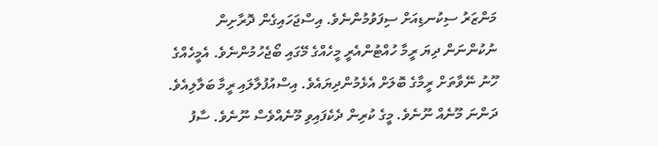މަންޒަރު ސިކުނޑިއަށް ސިފަވުމުންނެވެ. އިސްޖަހައިގެން ދޮރާށިން ނުކުންނަން ދިޔަ ރީމާ ހުއްޓުންއެރީ މީހެއްގެ މޭގައި ބޯޖެހުމުންނެވެ. އެމީހެއްގެ ހޫނު ނޭވާތަށް ރީމާގެ ބޮލަށް އެޅެމުންދިޔައެވެ. އިސްއުފުލާލައި ރީމާ ބަލާލިއެވެ. ދަންނަ މޫނެއް ނޫނެވެ. މީގެ ކުރިން ދެކެފައިވި މޫނެއްވެސް ނޫނެވެ. ސާފު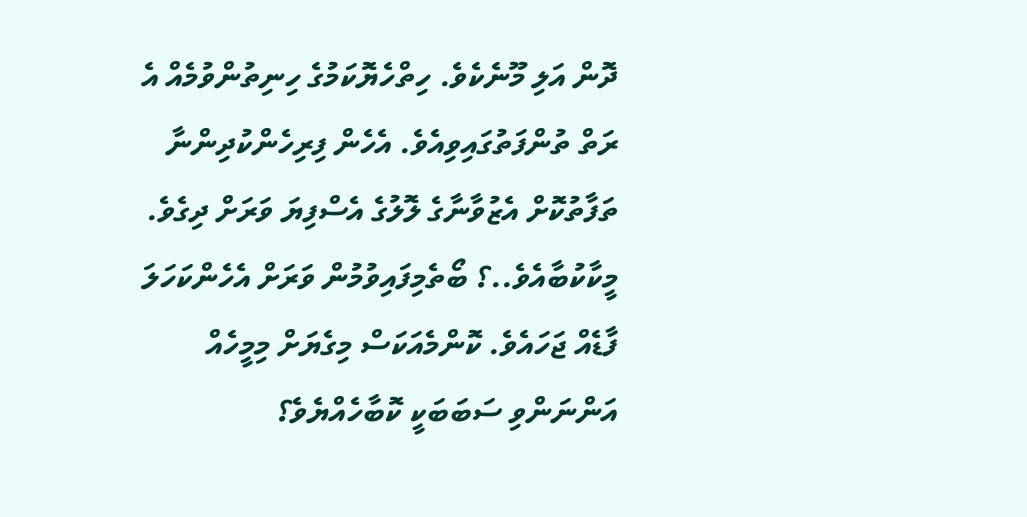ދޮން އަލި މޫނެކެވެ. ހިތްހެޔޮކަމުގެ ހިނިތުންވުމެއް އެ ރަތް ތުންފަތުގައިވިއެވެ. އެހެން ފިރިހެންކުދިންނާ ތަފާތުކޮށް އެޒުވާނާގެ ލޮލުގެ އެސްފިޔަ ވަރަށް ދިގެވެ. މީކާކުބާއެވެ..؟ ބޯތެމިފައިވުމުން ވަރަށް އެހެންކަހަލަ ފާޑެއް ޖަހައެވެ. ކޮންމެއަކަސް މިގެޔަށް މިމީހެއް އަންނަންވި ސަބަބަކީ ކޮބާހެއްޔެވެ؟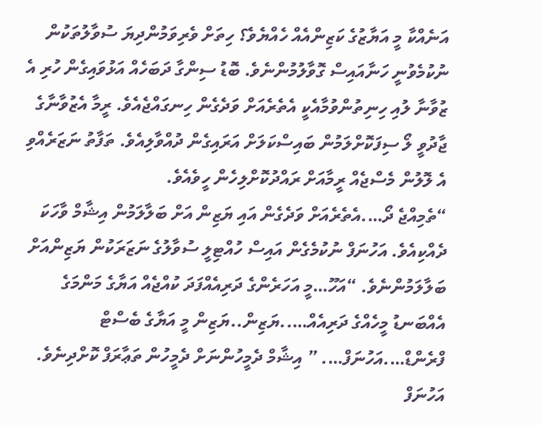އަނެއްކާ މީ އަޔާޒުގެ ކަޒިންއެއް ހެއްޔެވެ؟ ހިތަށް ވެރިވަމުންދިޔަ ސުވާލުތަކުން ނުކުމެވުނީ ހަނާއައިސް ގޮވާލުމުންނެވެ. ބޮޑު ސިންގާ ދަބަހެއް އަޅުވައިގެން ހުރި އެ ޒުވާނާ ލުއި ހިނިތުންވުމާއެކީ އެތެރެއަށް ވަދެގެން ހިނގައްޖެއެވެ. ރީމާ އެޒުވާނާގެ ޖާދުވީ ލޯ ސިފަކޮށްލަމުން ބައިސްކަލަށް އަރައިގެން ދުއްވާލިއެވެ. ތަފާތު ނަޒަރެއްވި އެ ލޮލުން މެސްޖެއް ރީމާއަށް ރައްދުކޮށްލިހެން ހީވެއެވެ.
“ތެމިއްޖެ ދޯ….އެތެރެއަށް ވަދެގެން އައި ޔަޒިން އަށް ބަލާލަމުން އިޝާމް ވާހަކަ ދެއްކިއެވެ. އަހުނަފް ނުކުމެގެން އައިސް ހުއްޓިލީ ސުވާލުގެ ނަޒަރަކުން ޔަޒިންއަށް ބަލާލަމުންނެވެ. “އަހޫ…މީ އަހަރެންގެ ދަރިއެއްފަދަ ކުއްޖެއް އަޔާގެ މަންމަގެ އެއްބަނޑު މީހެއްގެ ދަރިއެއް…..ޔަޒިން..ޔަޒިން މީ އަޔާގެ ބެސްޓް ފްރެންޑް….އަހުނަފް…. ” އިޝާމް ދެމީހުންނަށް ދެމީހުން ތަޢާރަފް ކޮށްދިނެވެ. އަހުނަފް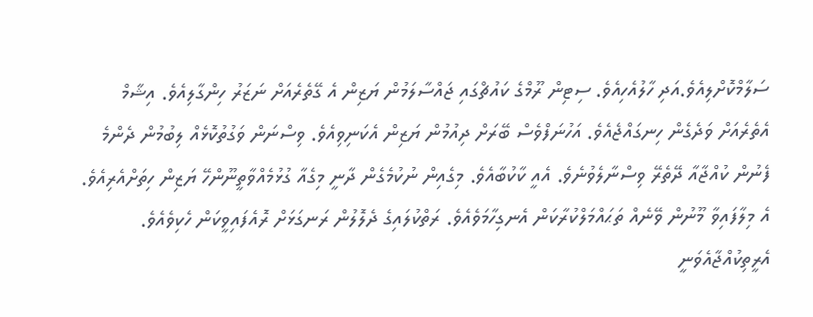ސަލާމްކޮށްލިއެވެ.އަދި ހާލުއެހިއެވެ. ސިޓިން ރޫމްގެ ކައުޗްގައި ޖައްސާލަމުން ޔަޒިން އެ ގޭތެރެއަށް ނަޒަރު ހިންގާލިއެވެ. އިޝާމް އެތެރެއަށް ވަދެގެން ހިނގައްޖެއެވެ. އަހުނަފްވެސް ބޭރަށް ދިއުމުން ޔަޒިން އެކަނިވިއެވެ. ވިސްނަން ވަގުތުކޮޅެއް ލިބުމުން ދެންމެ ފެނުން ކުއްޖާއާ ދޭތެރޭ ވިސްނާލެވުނެވެ. އެއީ ކާކުބާއެވެ. މިގެއިން ނުކުމެގެން ދާނީ މިގެއާ ގުޅުމެއްވާތީނޫންހޭ ޔަޒިން ހިތަށްއެރިއެވެ. އެ މިލާފައިވާ މޫނުން ވޭނެއް ތަޙައްމަލްކުރާކަން އެނގިހާމަވެއެވެ. ރަތްކުލައިގެ ދެލޮލުން ރަނގަޅަށް ރޮއެފައިވީކަން ހެކިވެއެވެ. އެރީތިކުއްޖާއެވަނީ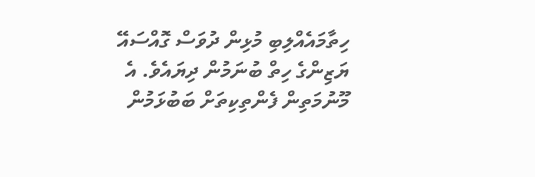ހިތާމައެއްލިބި މުޅިން ދުވަސް ގޮއްސައޭ ޔަޒިންގެ ހިތް ބުނަމުން ދިޔައެވެ. އެ މޫނުމަތިން ފެންތިކިތަށް ބަބުޅަމުން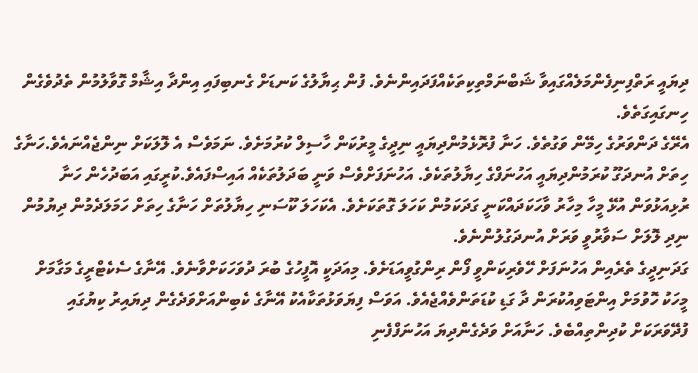ދިޔައީ ރަތްފިނިފެންމަލެއްގައިވާ ޝަބްނަމްތިކިތަކެއްފަދައިންނެވެ. ފުން ޙިޔާލުގެ ކަނޑަށް ގެނބިފައި އިންދާ އިޝާމް ގޮވާލުމުން ތެދުވެގެން ހިނގައިގަތެވެ.
އެރޭގެ ދަންވަރުގެ ހިމޭން ވަގުތެވެ. ހަނާ ފުރޮޅެމުންދިޔައީ ނިދީގެ މީރުކަން ހާސިލް ކުރުމަށެވެ. ނަމަވެސް އެ ލޮލަކަށް ނިންޖެއްނައެވެ.ހަނާގެ ހިތަށް އުނދަގޫ ކުރަމުންދިޔައީ އަހުނަފްގެ ހިޔާލުތަކެވެ. އަހުނަފަށްވެސް ވަނީ ބަދަލުތަކެއް އައިސްފައެވެ.ކުރީގައި އަބަދުހެން ހަނާ ރުޅިއަޅުވަން އުޅޭ މީހާ މިހާރު ވާހަކަދައްކަނީ ގަދަކަމުން ކަހަލަ ގޮތަކަށެވެ. އެކަހަލަ ކޫސަނި ހިޔާލުތަށް ހަނާގެ ހިތަށް ހަމަލަދެމުން ދިޔުމުން ނިދި ލޮލަށް ސަވާރުވީ ވަރަށް އުނދަގުލުންނެވެ.
ގަދަނިދީގެ ތެރެއިން އަހުނަފަށް ހޭވެރިކަންވީ ފޯން ރިންގުވީއަޑަށެވެ. މިއަދަކީ އޮފީހުގެ ބުރަ ދުވަހަކަށްވާނެވެ. އޭނާގެ ސެކެޓްރީގެ މަގާމަށް މީހަކު ހޮވުމަށް އިންޓަވިއުކުރަން ދާ ގަޑި ކުޑަތަންވެއްޖެއެވެ. އަވަސް ފިޔަވަޅުތަކާއެކު އޭނާގެ ކެބިންއަށްވަދެގެން ދިޔައިރު ކިޔުގައި ފުދޭވަރަކަށް ކުދިންތިއްބެވެ. ހަނާއަށް ވަދެގެންދިޔަ އަހުނަފްފެނި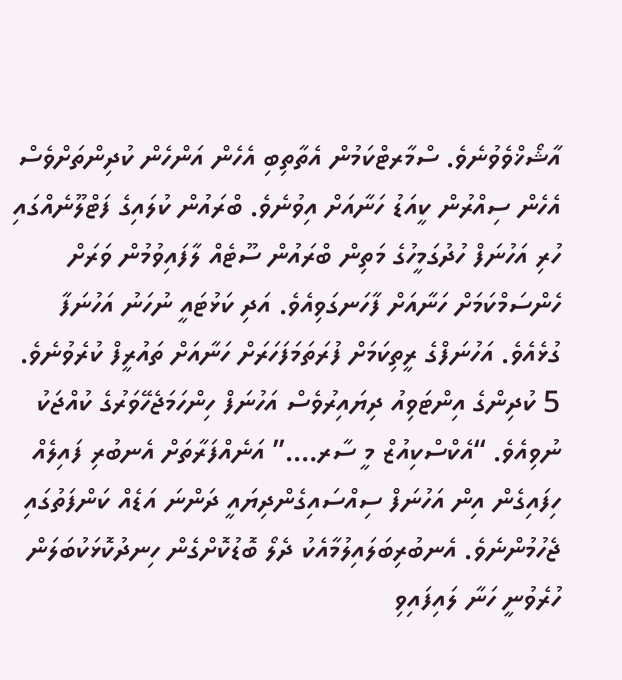އާޝޯޚްވެވުނެވެ. ސްމާރޓްކަމުން އެތާތިބި އެހެން އަންހެން ކުދިންތަށްވެސް އެހެން ސިއްރުން ކީއަޑު ހަނާއަށް އިވުނެވެ. ބްރައުން ކުލައިގެ ފަޓްލޫނެއްގައި ހުރި އަހުނަފް ހުދުގަމީހުގެ މަތިން ބްރައުން ސޫޓެއް ލާފައިވުމުން ވަރަށް ހެންސަމްކަމަށް ހަނާއަށް ފާހަނގަވިއެވެ. އަދި ކަޅުޓައީ ނުހަނު އަހުނަފާ ގުޅެއެވެ. އަހުނަފްގެ ރީތިކަމަށް ފުރަތަމަފަހަރަށް ހަނާއަށް ތައުރީފް ކުރެވުނެވެ.
5 ކުދިންގެ އިންޓަވިއު ދިޔައިރުވެސް އަހުނަފް ހިންހަމަޖެހޭވަރުގެ ކުއްޖަކު ނުވިއެވެ. “އެކްސްކިއުޒް މީ ސާރ….” އަނެއްފަރާތަށް އެނބުރި ފައިލެއް ހިފައިގެން އިން އަހުނަފް ސިއްސައިގެންދިޔައީ ދަންނަ އަޑެއް ކަންފަތުގައި ޖެހުމުންނެވެ. އެނބުރިބަލައިލުމާއެކު ދެލޯ ބޮޑުކޮށްގެން ހިނދުކޮޅަކުބަލަން ހުރެވުނީ ހަނާ ލައިފައިވި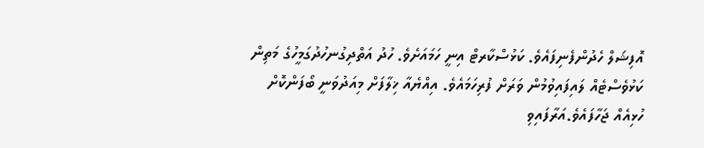އޮފިޝަލް ހެދުންފެނިފައެވެ. ކަޅުސްކާރޓް އިނީ ހަމައަށެވެ. ހުދު އަތްދިގުނހުދުގަމީހުގެ މަތިން ކަޅުވެސްޓެއް ލައިފައިވުމުން ވަރަށް ފުރިހަމައެވެ. އިއްޔެއާ ޚިލާފަށް މިއަދުވަނީ ބޯފަންކޮށް ހުޅިއެއް ޖަހާފައެވެ.އަރާފައިވި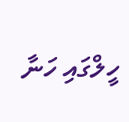ހީލްގައި ހަނާ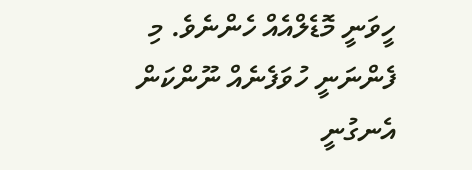ހީވަނީ މޮޑެލްއެއް ހެންނެވެ. މި ފެންނަނީ ހުވަފެނެއް ނޫންކަން އެނގުނީ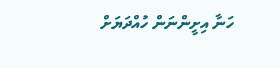ހަނާ އިށީންނަން ހުއްދަޔަށް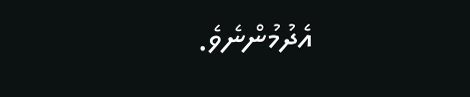އެދުމުންނެވެ.